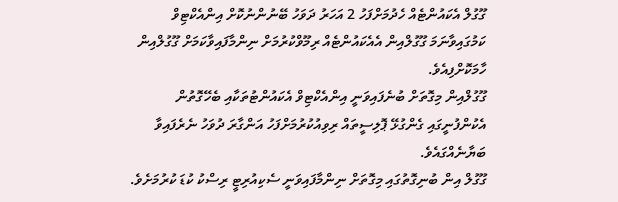ގޫގުލް އެކައުންޓެއް ހެދުމަށްފަހު 2 އަހަރު ދަވަހު ބޭނުންނުކޮށް އިންއެކްޓިވް ކަމުގައިވާނަމަ ގޫގުލްއިން އެއެކައުންޓެއް ރިމޫވްކުރުމަށް ނިންމާފައިވާކަމަށް ގޫގުލްއިން ހާމަކޮށްފިއެވެ.
ގޫގުލްއިން މިގޮތަށް ބުނެފައިވަނީ އިންއެކްޓިވް އެކައުންޓުތަކާއި ބެހޭގޮތުން އެކުންފުނީގައި ގެންގުޅޭ ޕޮލިސީތައް ރިވިއުކުރުމަށްފަހު އަންގާރަ ދުވަހު ނެރެފައިވާ ބަޔާނެއްގައެވެ.
ގޫގުލް އިން ބުނިގޮތުގައި މިގޮތަށް ނިންމާފައިވަނީ ސެކިއުރިޓީ ރިސްކު ކުޑަ ކުރުމަށެވެ.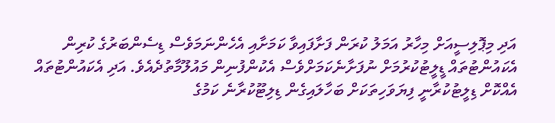އަދި މިޕޮލިސީއަށް މިހާރު އަމަލު ކުރަން ފަށާފައިވާ ކަމަށާއި އެހެންނަމަވެސް ޑިސެންބަރުގެ ކުރިން އެކައުންޓުތައް ޑީލީޓުކުރުމަށް ނުފަށާނެކަމަށްވެސް އެކުންފުނިން މައުލޫމާތުދެއެވެ. އަދި އެކައުންޓުތައް އެއްކޮށް ޑިލީޓުކުރާނީ ފިޔަވަހިތަކަށް ބަހާލައިގެން ޑިލިޓޫކުރާނެ ކަމުގެ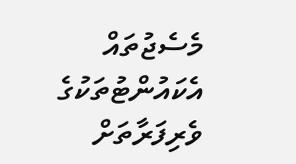މެސެޖުތައް އެކައުންޓުތަކުގެ ވެރިފަރާތަށް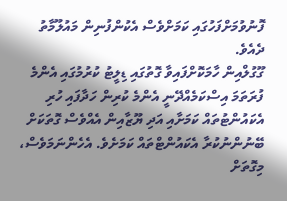ފޮނުވުމަށްފަހުގައި ކަމަށްވެސް އެކުންފުނިން މައުލޫމާތު ދެއެވެ.
ގޫގުލްއިން ހާމަކޮށްފައިވާ ގޮތުގައި ޑިލީޓު ކުރުމުގައި އެންމެ ފުރަތަމަ އިސްކަމެއްދޭނީ އެންމެ ކުރިން ހަދާފައި ހުރި އެކައުންޓުތައް ކަމަށާއި އަދި ޔޫޒާއިން އެއްވެސް ގޮތަކަށް ބޭނުންނުކުރާ އެކައުންޓްތައް ކަމަށެވެ. އެހެންނަމަވެސް، މިގޮތަށް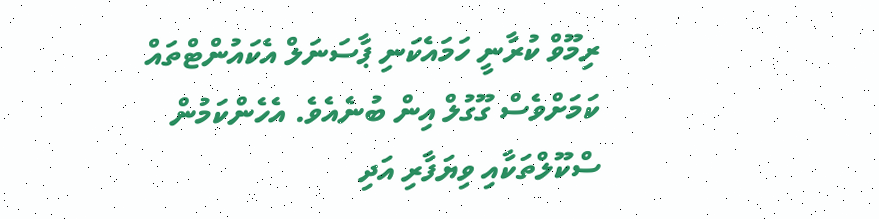ރިމޫވް ކުރާނީ ހަމައެކަނި ޕާސަނަލް އެކައުންޓްތައް ކަމަށްވެސް ގޫގުލް އިން ބުނެއެވެ. އެހެންކަމުން ސްކޫލްތަކާއި ވިޔަފާރި އަދި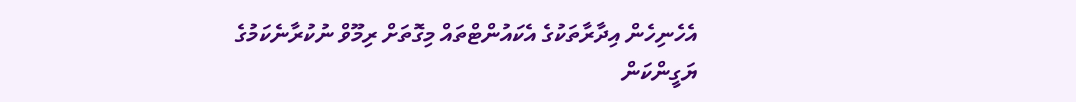އެހެނިހެން އިދާރާތަކުގެ އެކައުންޓްތައް މިގޮތަށް ރިމޫވް ނުކުރާނެކަމުގެ ޔަގީންކަން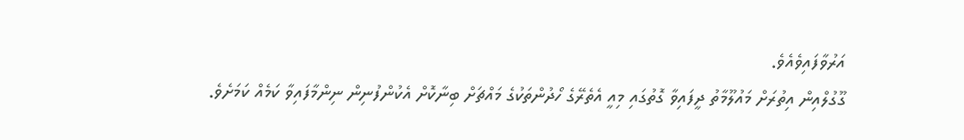އަރުވާފައިވެއެވެ.
ގޫގުލްއިން އިތުރަށް މައުލޫމާތު ދީފައިވާ ގޮތުގައި މިއީ އެތެރޭގެ ހޯދުންތަކުގެ މައްޗަށް ބިނާކޮށް އެކުންފުނިން ނިންމާފައިވާ ކަމެއް ކަމަށެވެ.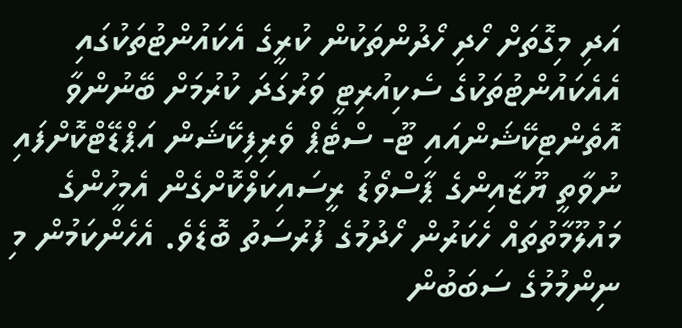އަދި މިގޮތަށް ހޯދި ހޯދުންތަކުން ކުރީގެ އެކައުންޓުތަކުގައި އެއެކައުންޓުތަކުގެ ސެކިއުރިޓީ ވަރުގަދަ ކުރުމަށް ބޭނުންވާ އޮތެންޓިކޭޝަންއައި ޓޫ- ސްޓެޕް ވެރިފިކޭޝަން އަޕްޑޭޓްކޮށްފައި ނުވާތީ ޔޫޒާއިންގެ ޕާސްވޯޑު ރީސައިކަލްކޮށްގެން އެމީހުންގެ މައުލޫމާތުތައް ހެކަރުން ހޯދުމުގެ ފުރުސަތު ބޮޑެވެ. އެހެންކަމުން މި ނިންމުމުގެ ސަބަބުން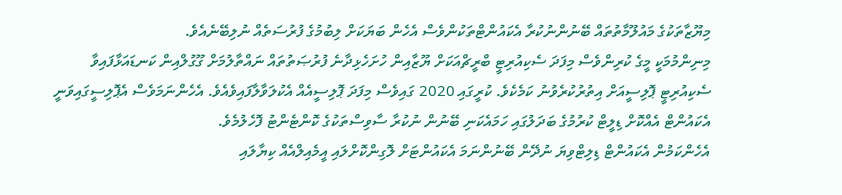މިޔޫޒާތަކުގެ މައުލޫމާތުތައް ބޭނުންނުކުރާ އެކައުންޓްތަކުންވެސް އެހެން ބަޔަކަށް ލިބުމުގެ ފުރުސަތެއް ނުލިބޭނެއެވެ.
މިނިންމުމަކީ މީގެ ކުރިންވެސް މިފަދަ ސެކިއުރިޓީ ބްރީޗްއަކަށް ޔޫޒާއިން ހުށަހެޅިދާނެ ފުރުޞަތުތައް ނައްތާލުމަށް ގޫގުލްއިން ކަނޑައަޅާފައިވާ ސެކިއުރިޓީ ޕޮލިސީއަށް އިތުރުކުރެވުނު ކަމެކެވެ. ކުރީގައި 2020 ގައިވެސް މިފަދަ ޕޮލިސީއެއް އެކުލަވާލާފައިވެއެވެ. އެހެންނަމަވެސް އެޕޮލިސީގައިވަނީ އެކައުންޓް އެއްކޮށް ޑިލީޓް ކުރުމުގެ ބަދަލުގައި ހަމައެކަނި ބޭނުން ނުކުރާ ސާވިސްތަކުގެ ކޮންޓެންޓު ފޮހެލުމެވެ.
އެހެންކަމުން އެކައުންޓް ޑިލިޓްވިޔަ ނުދޭން ބޭނުންނަމަ އެކައުންޓަށް ލޮގިންކޮށްލައި އީމެއިލްއެއް ކިޔާލައި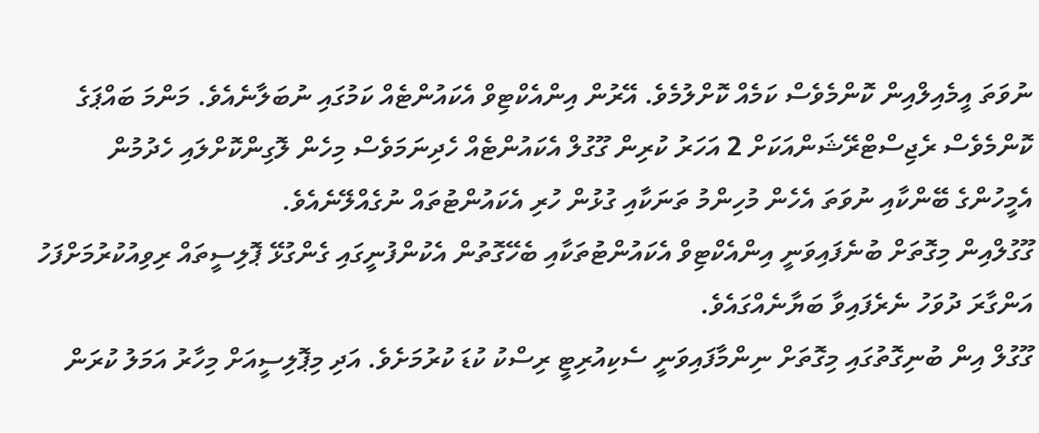ނުވަތަ އީމެއިލްއިން ކޮންމެވެސް ކަމެއް ކޮށްލުމެވެ. އޭރުން އިންއެކްޓިވް އެކައުންޓެއް ކަމުގައި ނުބަލާނެއެވެ. މަންމަ ބައްޕަގެ ކޮންމެވެސް ރެޖިސްޓްރޭޝަންއަކަށް 2 އަހަރު ކުރިން ގޫގުލް އެކައުންޓެއް ހެދިނަމަވެސް މިހެން ލޮގިންކޮށްލައި ހެދުމުން އެމީހުންގެ ބޭންކާއި ނުވަތަ އެހެން މުހިންމު ތަނަކާއި ގުޅުން ހުރި އެކައުންޓުތައް ނުގެއްލޭނެއެވެ.
ގޫގުލްއިން މިގޮތަށް ބުނެފައިވަނީ އިންއެކްޓިވް އެކައުންޓުތަކާއި ބެހޭގޮތުން އެކުންފުނީގައި ގެންގުޅޭ ޕޮލިސީތައް ރިވިއުކުރުމަށްފަހު އަންގާރަ ދުވަހު ނެރެފައިވާ ބަޔާނެއްގައެވެ.
ގޫގުލް އިން ބުނިގޮތުގައި މިގޮތަށް ނިންމާފައިވަނީ ސެކިއުރިޓީ ރިސްކު ކުޑަ ކުރުމަށެވެ. އަދި މިޕޮލިސީއަށް މިހާރު އަމަލު ކުރަން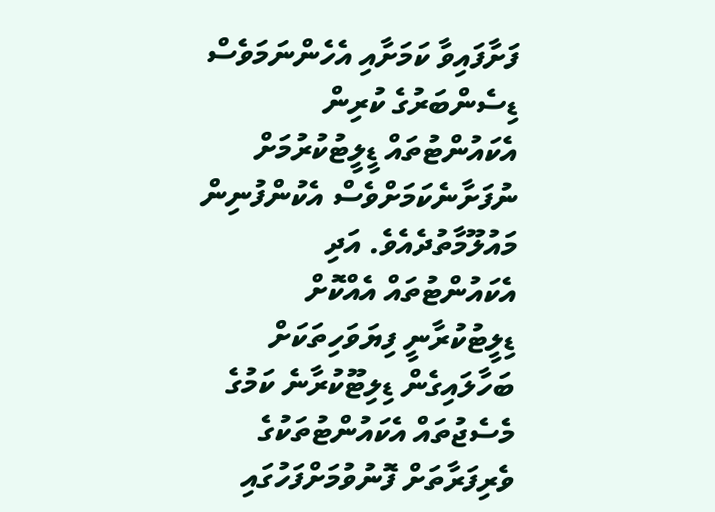ފަށާފައިވާ ކަމަށާއި އެހެންނަމަވެސް ޑިސެންބަރުގެ ކުރިން އެކައުންޓުތައް ޑީލީޓުކުރުމަށް ނުފަށާނެކަމަށްވެސް އެކުންފުނިން މައުލޫމާތުދެއެވެ. އަދި އެކައުންޓުތައް އެއްކޮށް ޑިލީޓުކުރާނީ ފިޔަވަހިތަކަށް ބަހާލައިގެން ޑިލިޓޫކުރާނެ ކަމުގެ މެސެޖުތައް އެކައުންޓުތަކުގެ ވެރިފަރާތަށް ފޮނުވުމަށްފަހުގައި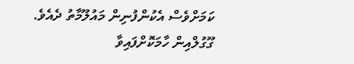ކަމަށްވެސް އެކުންފުނިން މައުލޫމާތު ދެއެވެ.
ގޫގުލްއިން ހާމަކޮށްފައިވާ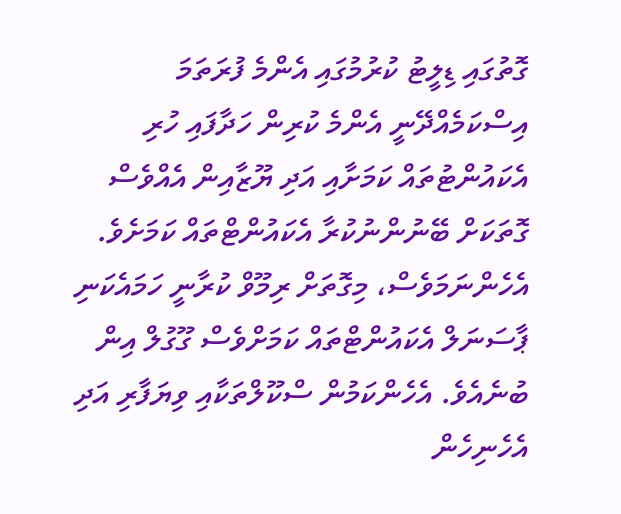ގޮތުގައި ޑިލީޓު ކުރުމުގައި އެންމެ ފުރަތަމަ އިސްކަމެއްދޭނީ އެންމެ ކުރިން ހަދާފައި ހުރި އެކައުންޓުތައް ކަމަށާއި އަދި ޔޫޒާއިން އެއްވެސް ގޮތަކަށް ބޭނުންނުކުރާ އެކައުންޓްތައް ކަމަށެވެ. އެހެންނަމަވެސް، މިގޮތަށް ރިމޫވް ކުރާނީ ހަމައެކަނި ޕާސަނަލް އެކައުންޓްތައް ކަމަށްވެސް ގޫގުލް އިން ބުނެއެވެ. އެހެންކަމުން ސްކޫލްތަކާއި ވިޔަފާރި އަދި އެހެނިހެން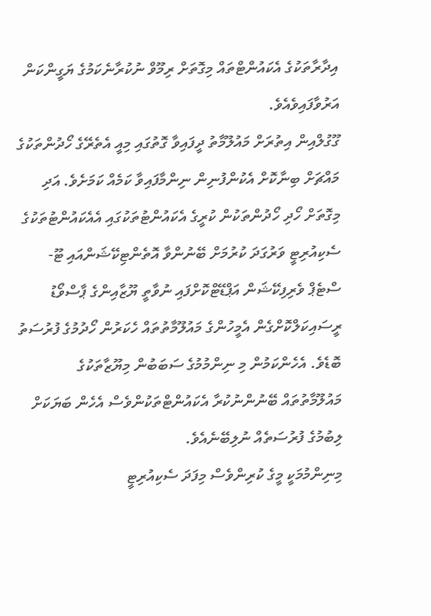އިދާރާތަކުގެ އެކައުންޓްތައް މިގޮތަށް ރިމޫވް ނުކުރާނެކަމުގެ ޔަގީންކަން އަރުވާފައިވެއެވެ.
ގޫގުލްއިން އިތުރަށް މައުލޫމާތު ދީފައިވާ ގޮތުގައި މިއީ އެތެރޭގެ ހޯދުންތަކުގެ މައްޗަށް ބިނާކޮށް އެކުންފުނިން ނިންމާފައިވާ ކަމެއް ކަމަށެވެ. އަދި މިގޮތަށް ހޯދި ހޯދުންތަކުން ކުރީގެ އެކައުންޓުތަކުގައި އެއެކައުންޓުތަކުގެ ސެކިއުރިޓީ ވަރުގަދަ ކުރުމަށް ބޭނުންވާ އޮތެންޓިކޭޝަންއައި ޓޫ- ސްޓެޕް ވެރިފިކޭޝަން އަޕްޑޭޓްކޮށްފައި ނުވާތީ ޔޫޒާއިންގެ ޕާސްވޯޑު ރީސައިކަލްކޮށްގެން އެމީހުންގެ މައުލޫމާތުތައް ހެކަރުން ހޯދުމުގެ ފުރުސަތު ބޮޑެވެ. އެހެންކަމުން މި ނިންމުމުގެ ސަބަބުން މިޔޫޒާތަކުގެ މައުލޫމާތުތައް ބޭނުންނުކުރާ އެކައުންޓްތަކުންވެސް އެހެން ބަޔަކަށް ލިބުމުގެ ފުރުސަތެއް ނުލިބޭނެއެވެ.
މިނިންމުމަކީ މީގެ ކުރިންވެސް މިފަދަ ސެކިއުރިޓީ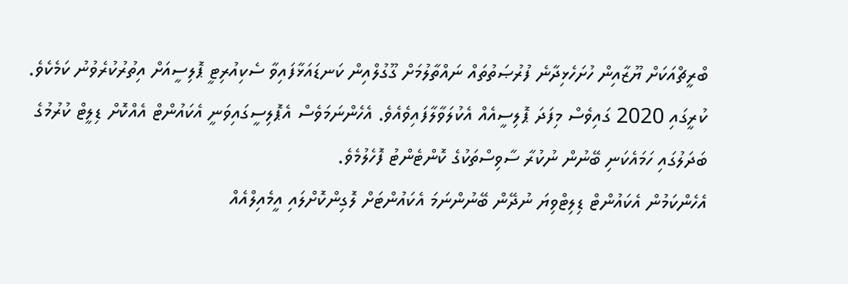ބްރީޗްއަކަށް ޔޫޒާއިން ހުށަހެޅިދާނެ ފުރުޞަތުތައް ނައްތާލުމަށް ގޫގުލްއިން ކަނޑައަޅާފައިވާ ސެކިއުރިޓީ ޕޮލިސީއަށް އިތުރުކުރެވުނު ކަމެކެވެ. ކުރީގައި 2020 ގައިވެސް މިފަދަ ޕޮލިސީއެއް އެކުލަވާލާފައިވެއެވެ. އެހެންނަމަވެސް އެޕޮލިސީގައިވަނީ އެކައުންޓް އެއްކޮށް ޑިލީޓް ކުރުމުގެ ބަދަލުގައި ހަމައެކަނި ބޭނުން ނުކުރާ ސާވިސްތަކުގެ ކޮންޓެންޓު ފޮހެލުމެވެ.
އެހެންކަމުން އެކައުންޓް ޑިލިޓްވިޔަ ނުދޭން ބޭނުންނަމަ އެކައުންޓަށް ލޮގިންކޮށްލައި އީމެއިލްއެއް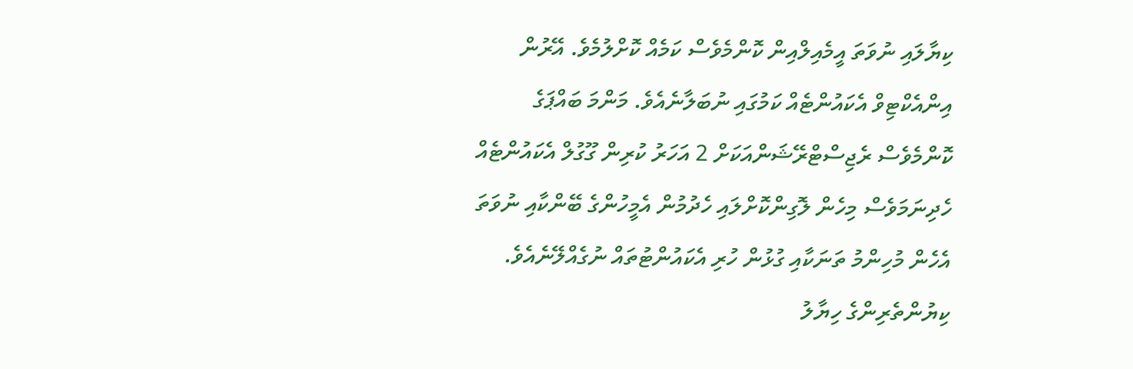ކިޔާލައި ނުވަތަ އީމެއިލްއިން ކޮންމެވެސް ކަމެއް ކޮށްލުމެވެ. އޭރުން އިންއެކްޓިވް އެކައުންޓެއް ކަމުގައި ނުބަލާނެއެވެ. މަންމަ ބައްޕަގެ ކޮންމެވެސް ރެޖިސްޓްރޭޝަންއަކަށް 2 އަހަރު ކުރިން ގޫގުލް އެކައުންޓެއް ހެދިނަމަވެސް މިހެން ލޮގިންކޮށްލައި ހެދުމުން އެމީހުންގެ ބޭންކާއި ނުވަތަ އެހެން މުހިންމު ތަނަކާއި ގުޅުން ހުރި އެކައުންޓުތައް ނުގެއްލޭނެއެވެ.
ކިޔުންތެރިންގެ ހިޔާލު